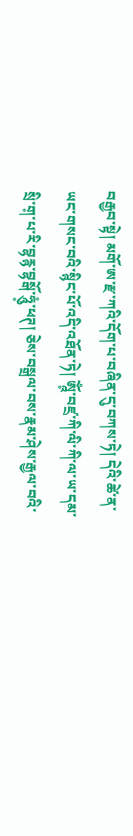བརྒྱབ་སྟེ། མགོ་ཨ་རྫ་ཀའི་དོག་པ་བཞིན་དུ་བཀས་ཏེ། དེའི་ཚེ་ན་ཡང་གསང་བའི་སྙིང་པོ་འདི་འཐོན་ཏེ། ཨཱོཾ༷་བཛྲ་ཀི་ལི་ཀི་ལ་ཡ་དམ་སྲི་ག༷་པ་རི་བྷརྙ་བྷསྒོ་ཧཱུཾ༷་ཕཊ། ཅེས་བསྒྲལ་བས་རྣམ་ཤེས་རྒྱལ་བའི་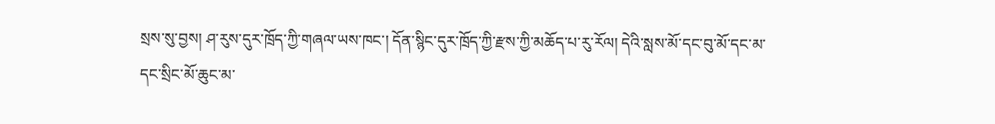སྲས་སུ་བྱས། ཤ་རུས་དུར་ཁྲོད་ཀྱི་གཞལ་ཡས་ཁང་། དོན་སྙིང་དུར་ཁྲོད་ཀྱི་རྫས་ཀྱི་མཆོད་པ་རུ་རོལ། དེའི་སླས་མོ་དང་བུ་མོ་དང་མ་དང་སྲིང་མོ་ཆུང་མ་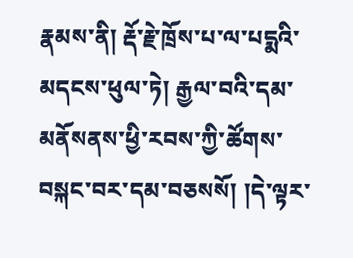རྣམས་ནི། རྡོ་རྗེ་ཁྲོས་པ་ལ་པདྨའི་མདངས་ཕུལ་ཏེ། རྒྱལ་བའི་དམ་མནོསནས་ཕྱི་རབས་ཀྱི་ཚོགས་བསྐང་བར་དམ་བཅསསོ། །དེ་ལྟར་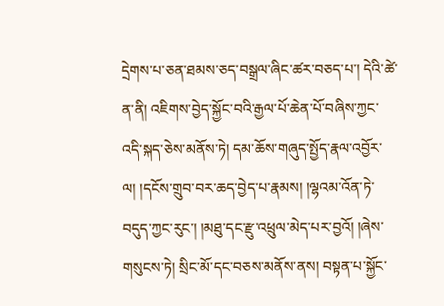དྲེགས་པ་ཅན་ཐམས་ཅད་བསྒྲལ་ཞིང་ཚར་བཅད་པ་། དེའི་ཚེ་ན་ནི། འཇིགས་བྱེད་སྐྱོང་བའི་རྒྱལ་པོ་ཆེན་པོ་བཞིས་ཀྱང་འདི་སྐད་ཅེས་མནོས་ཏེ། དམ་ཆོས་གཞུད་སྤྱོད་རྣལ་འབྱོར་ལ། །དངོས་གྲུབ་བར་ཆད་བྱེད་པ་རྣམས། །ལྷའམ་འོན་ཏེ་བདུད་ཀྱང་རུང་། །མཐུ་དང་རྫུ་འཕྲུལ་མེད་པར་བྱའོ། །ཞེས་གསུངས་ཏེ། སྲིང་མོ་དང་བཅས་མནོས་ནས། བསྟན་པ་སྐྱོང་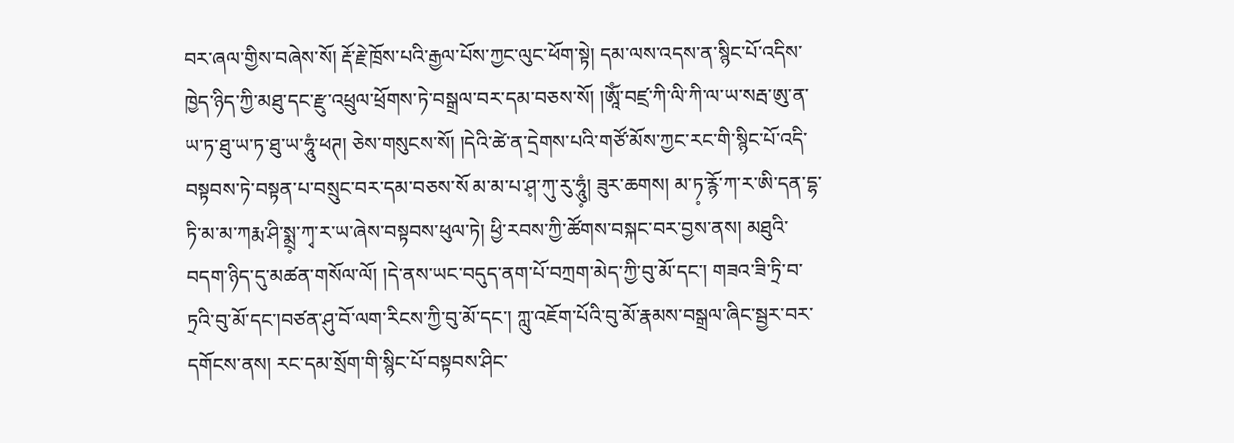བར་ཞལ་གྱིས་བཞེས་སོ། རྡོ་རྗེ་ཁྲོས་པའི་རྒྱལ་པོས་ཀྱང་ལུང་ཕོག་སྟེ། དམ་ལས་འདས་ན་སྙིང་པོ་འདིས་ཁྱེད་ཉིད་ཀྱི་མཐུ་དང་རྫུ་འཕྲུལ་ཕྲོགས་ཏེ་བསྒྲལ་བར་དམ་བཅས་སོ། །ཨཱོཾ་བཛྲ་ཀི་ལི་ཀི་ལ་ཡ་སརྦ་ཨུ་ན་ཡ་ཏ་ཐུ་ཡ་ཏ་ཐུ་ཡ་ཧཱུཾ་ཕཊ། ཅེས་གསུངས་སོ། །དེའི་ཚེ་ན་དྲེགས་པའི་གཙོ་མོས་ཀྱང་རང་གི་སྙིང་པོ་འདི་བསྟབས་ཏེ་བསྟན་པ་བསྲུང་བར་དམ་བཅས་སོ མ་མ་པ་ཤ༷་ཀུ་རུ་ཧཱུཾ༷། ཟུར་ཆགས། མ་ཏ༷་རྙོ་ཀ་ར་ཨི་དན་དྷ་ཏི་མ་མ་ཀརྨ་ཤི་སྨྲ༷་ཀྭ་ར་ཡ་ཞེས་བསྟབས་ཕུལ་ཏེ། ཕྱི་རབས་ཀྱི་ཚོགས་བསྐང་བར་བྱས་ནས། མཐུའི་བདག་ཉིད་དུ་མཚན་གསོལ་ལོ། །དེ་ནས་ཡང་བདུད་ནག་པོ་བཀྲག་མེད་ཀྱི་བུ་མོ་དང་། གཟའ་ཟི་ཏྲི་བ་ཏྲའི་བུ་མོ་དང་།བཙན་ཤུ་བོ་ལག་རིངས་ཀྱི་བུ་མོ་དང་། ཀླུ་འཇོག་པོའི་བུ་མོ་རྣམས་བསྒྲལ་ཞིང་སྦྱར་བར་དགོངས་ནས། རང་དམ་སྲོག་གི་སྙིང་པོ་བསྟབས་ཤིང་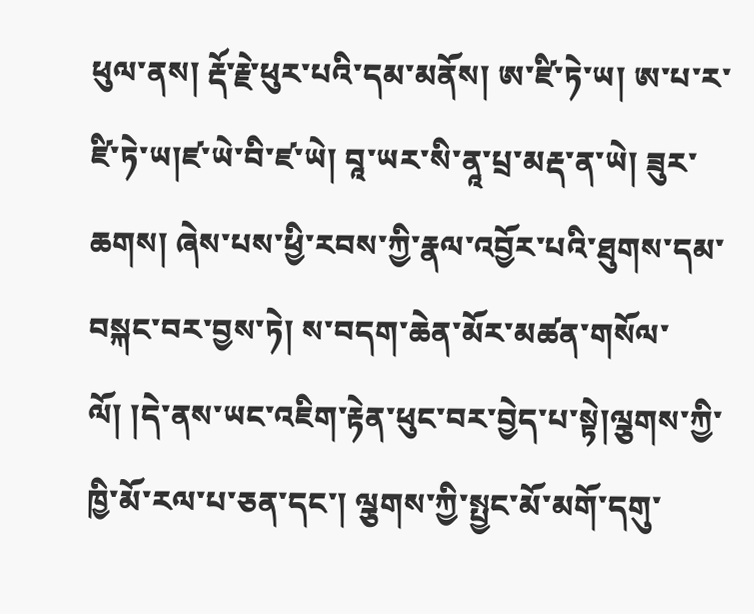ཕུལ་ནས། རྡོ་རྗེ་ཕུར་པའི་དམ་མནོས། ཨ་ཛི་ཏེ་ཡ། ཨ་པ་ར་ཛི་ཏེ་ཡ།ཛ་ཡེ་བི་ཛ་ཡེ། བཱ་ཡར་སི་ནཱ་པྲ་མརྡ་ན་ཡེ། ཟུར་ཆགས། ཞེས་པས་ཕྱི་རབས་ཀྱི་རྣལ་འབྱོར་པའི་ཐུགས་དམ་བསྐང་བར་བྱས་ཏེ། ས་བདག་ཆེན་མོར་མཚན་གསོལ་ལོ། །དེ་ནས་ཡང་འཇིག་རྟེན་ཕུང་བར་བྱེད་པ་སྟེ།ལྕགས་ཀྱི་ཁྱི་མོ་རལ་པ་ཅན་དང་། ལྕགས་ཀྱི་སྤྱང་མོ་མགོ་དགུ་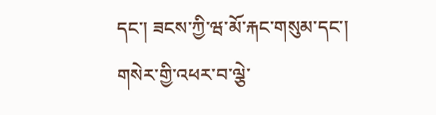དང་། ཟངས་ཀྱི་ཝ་མོ་རྐང་གསུམ་དང་། གསེར་གྱི་འཕར་བ་ལྕེ་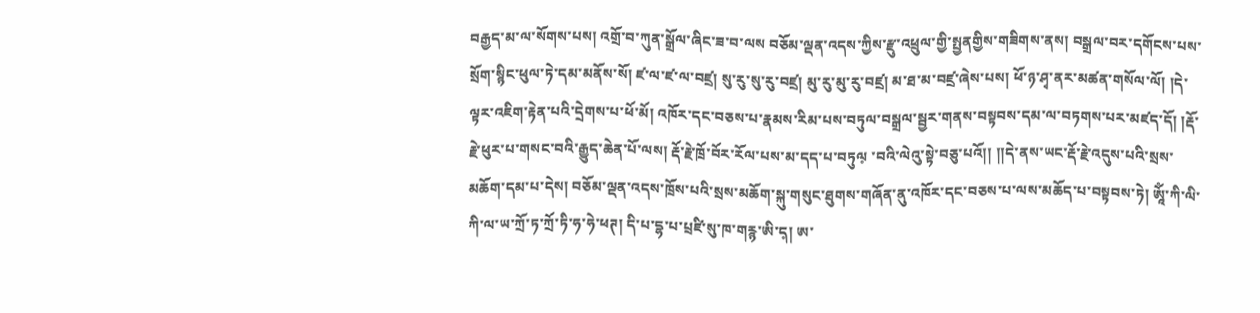བརྒྱད་མ་ལ་སོགས་པས། འགྲོ་བ་ཀུན་སྒྲོལ་ཞིང་ཟ་བ་ལས བཅོམ་ལྡན་འདས་ཀྱིས་རྫུ་འཕྲུལ་གྱི་སྤྱནགྱིས་གཟིགས་ནས། བསྒྲལ་བར་དགོངས་པས་སྲོག་སྙིང་ཕུལ་ཏེ་དམ་མནོས་སོ། ཛ་ལ་ཛ་ལ་བཛྲ། སུ་རུ་སུ་རུ་བཛྲ། མུ་རུ་མུ་རུ་བཛྲ། མ་ཐ་མ་བཛྲ་ཞེས་པས། ཕོ་ཉ་ཤྭ་ནར་མཚན་གསོལ་ལོ། །དེ་ལྟར་འཇིག་རྟེན་པའི་དྲེགས་པ་ཕོ་མོ། འཁོར་དང་བཅས་པ་རྣམས་རིམ་པས་བཏུལ་བསྒྲལ་སྦྱར་གནས་བསྟབས་དམ་ལ་བཏགས་པར་མཛད་དོ། །རྡོ་རྗེ་ཕུར་པ་གསང་བའི་རྒྱུད་ཆེན་པོ་ལས། རྡོ་རྗེ་ཁྲོ་བོར་རོལ་པས་མ་དད་པ་བཏུལ༷ ་བའི་ལེའུ་སྟེ་བཅུ་པའོ།། །།དེ་ནས་ཡང་རྡོ་རྗེ་འདུས་པའི་སྲས་མཆོག་དམ་པ་དེས། བཅོམ་ལྡན་འདས་ཁྲོས་པའི་སྲས་མཆོག་སྐུ་གསུང་ཐུགས་གཞོན་ནུ་འཁོར་དང་བཅས་པ་ལས་མཆོད་པ་བསྟབས་ཏེ། ཨཱོཾ་ཀི་ལི་ཀི་ལ་ཡ་ཀྲོ་ཏ་ཀྲོ་ཏི་ཧ་ཧེ་ཕཊ། དི་པ་དྷ་པ་པྲཛི་སུ་ཁ་གརྙ་ཨི་ད༷། ཨ་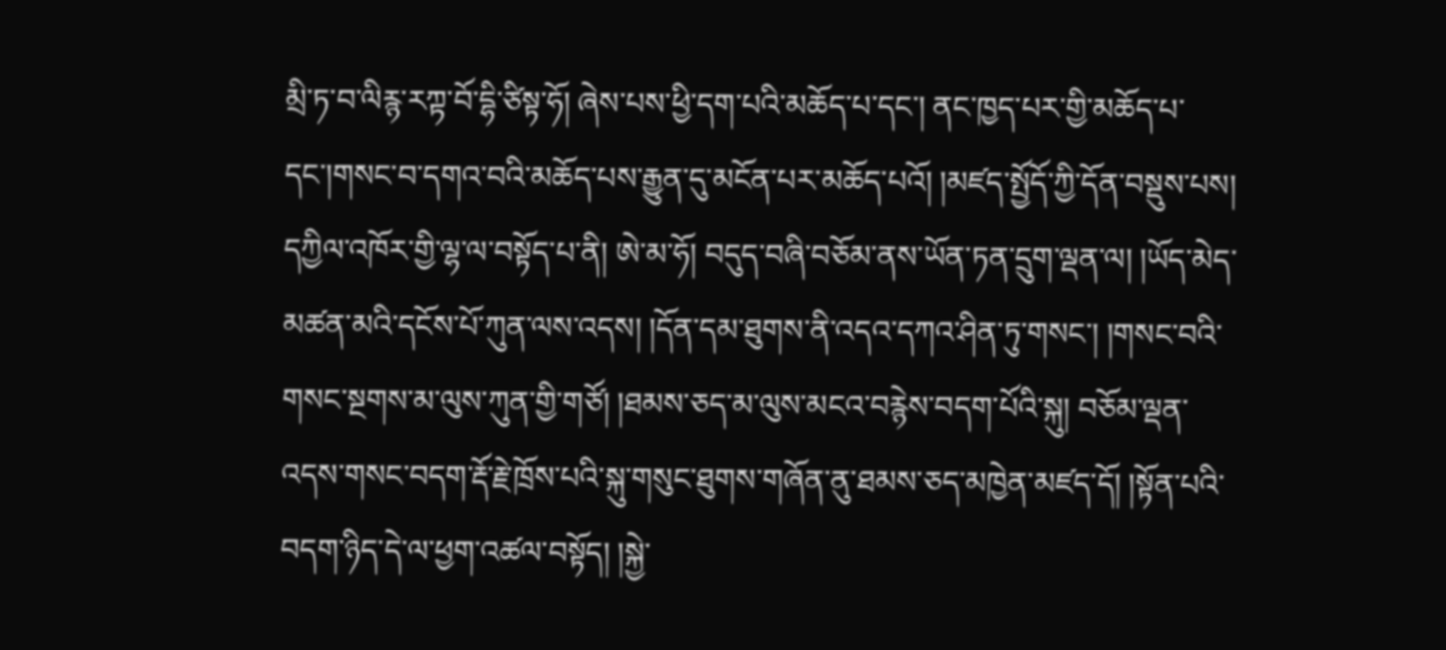མྲི་ཏ་བ་ལིརྙ་རཀྟ་བོ་དྷི་ཙིསྟ་ཧོ། ཞེས་པས་ཕྱི་དག་པའི་མཆོད་པ་དང་། ནང་ཁྱད་པར་གྱི་མཆོད་པ་དང་།གསང་བ་དགའ་བའི་མཆོད་པས་རྒྱུན་དུ་མངོན་པར་མཆོད་པའོ། །མཛད་སྤྱོདོ་ཀྱི་དོན་བསྡུས་པས། དཀྱིལ་འཁོར་གྱི་ལྷ་ལ་བསྟོད་པ་ནི། ཨེ་མ་ཧོ། བདུད་བཞི་བཅོམ་ནས་ཡོན་ཏན་དྲུག་ལྡན་ལ། །ཡོད་མེད་མཚན་མའི་དངོས་པོ་ཀུན་ལས་འདས། །དོན་དམ་ཐུགས་ནི་འདའ་དཀའ་ཤིན་ཏུ་གསང་། །གསང་བའི་གསང་སྔགས་མ་ལུས་ཀུན་གྱི་གཙོ། །ཐམས་ཅད་མ་ལུས་མངའ་བརྙེས་བདག་པོའི་སྐུ། བཅོམ་ལྡན་འདས་གསང་བདག་རྡོ་རྗེ་ཁྲོས་པའི་སྐུ་གསུང་ཐུགས་གཞོན་ནུ་ཐམས་ཅད་མཁྱེན་མཛད་དོ། །སྟོན་པའི་བདག་ཉིད་དེ་ལ་ཕྱག་འཚལ་བསྟོད། །སྐྱེ་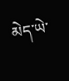མེད་ཡེ་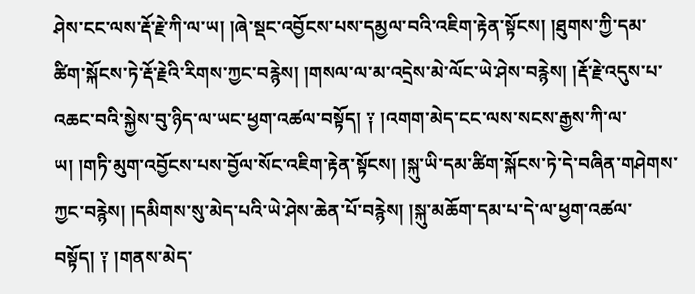ཤེས་ངང་ལས་རྡོ་རྗེ་ཀི་ལ་ཡ། །ཞེ་སྡང་འབྱོངས་པས་དམྱལ་བའི་འཇིག་རྟེན་སྟོངས། །ཐུགས་ཀྱི་དམ་ཚིག་སྐོངས་ཏེ་རྡོ་རྗེའི་རིགས་ཀྱང་བརྙེས། །གསལ་ལ་མ་འདྲེས་མེ་ལོང་ཡེ་ཤེས་བརྙེས། །རྡོ་རྗེ་འདུས་པ་འཆང་བའི་སྐྱེས་བུ་ཉིད་ལ་ཡང་ཕྱག་འཚལ་བསྟོད། ༑ །འགག་མེད་ངང་ལས་སངས་རྒྱས་ཀི་ལ་ཡ། །གཏི་མུག་འབྱོངས་པས་བྱོལ་སོང་འཇིག་རྟེན་སྟོངས། །སྐུ་ཡི་དམ་ཚིག་སྐོངས་ཏེ་དེ་བཞིན་གཤེགས་ཀྱང་བརྙེས། །དམིགས་སུ་མེད་པའི་ཡེ་ཤེས་ཆེན་པོ་བརྙེས། །སྐུ་མཆོག་དམ་པ་དེ་ལ་ཕྱག་འཚལ་བསྟོད། ༑ །གནས་མེད་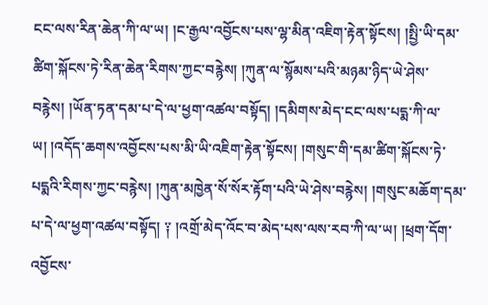ངང་ལས་རིན་ཆེན་ཀི་ལ་ཡ། །ང་རྒྱལ་འབྱོངས་པས་ལྷ་མིན་འཇིག་རྟེན་སྟོངས། །སྤྱི་ཡི་དམ་ཚིག་སྐོངས་ཏེ་རིན་ཆེན་རིགས་ཀྱང་བརྙེས། །ཀུན་ལ་སྙོམས་པའི་མཉམ་ཉིད་ཡེ་ཤེས་བརྙེས། །ཡོན་ཏན་དམ་པ་དེ་ལ་ཕྱག་འཚལ་བསྟོད། །དམིགས་མེད་ངང་ལས་པདྨ་ཀི་ལ་ཡ། །འདོད་ཆགས་འབྱོངས་པས་མི་ཡི་འཇིག་རྟེན་སྟོངས། །གསུང་གི་དམ་ཚིག་སྐོངས་ཏེ་པདྨའི་རིགས་ཀྱང་བརྙེས། །ཀུན་མཁྱེན་སོ་སོར་རྟོག་པའི་ཡེ་ཤེས་བརྙེས། །གསུང་མཆོག་དམ་པ་དེ་ལ་ཕྱག་འཚལ་བསྟོད། ༑ །འགྲོ་མེད་འོང་བ་མེད་པས་ལས་རབ་ཀི་ལ་ཡ། །ཕྲག་དོག་འབྱོངས་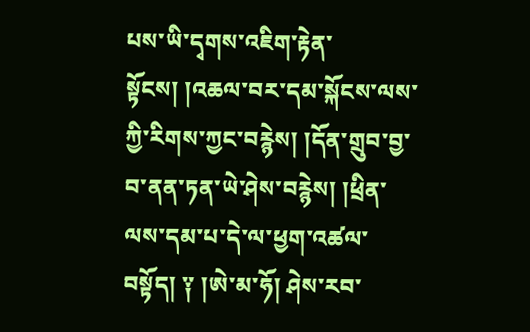པས་ཡི་དྭགས་འཇིག་རྟེན་སྟོངས། །འཆལ་བར་དམ་སྐོངས་ལས་ཀྱི་རིགས་ཀྱང་བརྙེས། །དོན་གྲུབ་བྱ་བ་ནན་ཏན་ཡེ་ཤེས་བརྙེས། །ཕྲིན་ལས་དམ་པ་དེ་ལ་ཕྱག་འཚལ་བསྟོད། ༑ །ཨེ་མ་ཧོ། ཤེས་རབ་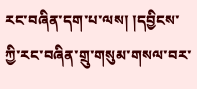རང་བཞིན་དག་པ་ལས། །དབྱིངས་ཀྱི་རང་བཞིན་གྲུ་གསུམ་གསལ་བར་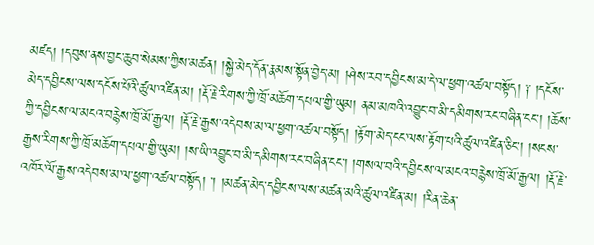མཛད། །དབུས་ནས་བྱང་ཆུབ་སེམས་ཀྱིས་མཚན། །སྐྱེ་མེད་དོན་རྣམས་སྟོན་བྱེད་མ། །ཤེས་རབ་དབྱིངས་མ་དེ་ལ་ཕྱག་འཚལ་བསྟོད། ༑ །དངོས་མེད་དབྱིངས་ལས་དངོས་པོའི་ཚུལ་འཛིན་མ། །རྡོ་རྗེ་རིགས་ཀྱི་ཁྲོ་མཆོག་དཔལ་གྱི་ཡུམ། ནམ་མཁའི་འབྱུང་བ་མི་དམིགས་རང་བཞིན་ངང་། །ཆོས་ཀྱི་དབྱིངས་ལ་མངའ་བརྙེས་ཁྲོ་མོ་རྒྱལ། །རྡོ་རྗེ་རྒྱས་འདེབས་མ་ལ་ཕྱག་འཚལ་བསྟོད། །རྟོག་མེད་ངང་ལས་རྟོག་པའི་ཚུལ་འཛིན་ཅིང་། །སངས་རྒྱས་རིགས་ཀྱི་ཁྲོ་མཆོག་དཔལ་གྱི་ཡུམ། །ས་ཡི་འབྱུང་བ་མི་དམིགས་རང་བཞིན་ངང་། །གསལ་བའི་དབྱིངས་ལ་མངའ་བརྙེས་ཁྲོ་མོ་རྒྱལ། །རྡོ་རྗེ་འཁོར་ལོ་རྒྱས་འདེབས་མ་ལ་ཕྱག་འཚལ་བསྟོད། ་། །མཚན་མེད་དབྱིངས་ལས་མཚན་མའི་ཚུལ་འཛིན་མ། །རིན་ཆེན་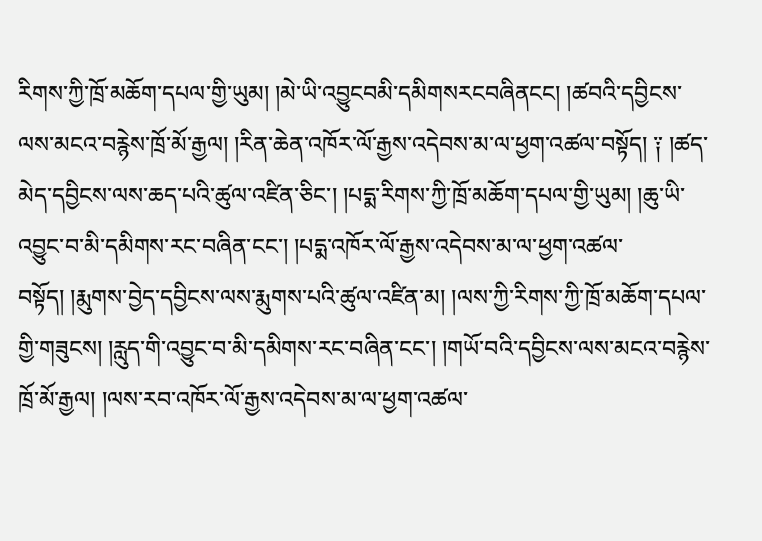རིགས་ཀྱི་ཁྲོ་མཆོག་དཔལ་གྱི་ཡུམ། །མེ་ཡི་འབྱུངབམི་དམིགསརངབཞིནངང། །ཚབའི་དབྱིངས་ལས་མངའ་བརྙེས་ཁྲོ་མོ་རྒྱལ། །རིན་ཆེན་འཁོར་ལོ་རྒྱས་འདེབས་མ་ལ་ཕྱག་འཚལ་བསྟོད། ༑ །ཚད་མེད་དབྱིངས་ལས་ཆད་པའི་ཚུལ་འཛིན་ཅིང་། །པདྨ་རིགས་ཀྱི་ཁྲོ་མཆོག་དཔལ་གྱི་ཡུམ། །ཆུ་ཡི་འབྱུང་བ་མི་དམིགས་རང་བཞིན་ངང་། །པདྨ་འཁོར་ལོ་རྒྱས་འདེབས་མ་ལ་ཕྱག་འཚལ་བསྟོད། །རྨུགས་བྱེད་དབྱིངས་ལས་རྨུགས་པའི་ཚུལ་འཛིན་མ། །ལས་ཀྱི་རིགས་ཀྱི་ཁྲོ་མཆོག་དཔལ་གྱི་གཟུངས། །རླུད་གི་འབྱུང་བ་མི་དམིགས་རང་བཞིན་ངང་། །གཡོ་བའི་དབྱིངས་ལས་མངའ་བརྙེས་ཁྲོ་མོ་རྒྱལ། །ལས་རབ་འཁོར་ལོ་རྒྱས་འདེབས་མ་ལ་ཕྱག་འཚལ་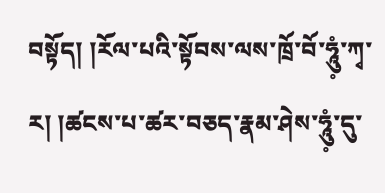བསྟོད། །རོལ་པའི་སྟོབས་ལས་ཁྲོ་བོ་ཧཱུཾ༷་ཀྭ་ར། །ཚངས་པ་ཚར་བཅད་རྣམ་ཤེས་ཧཱུཾ༷་དུ་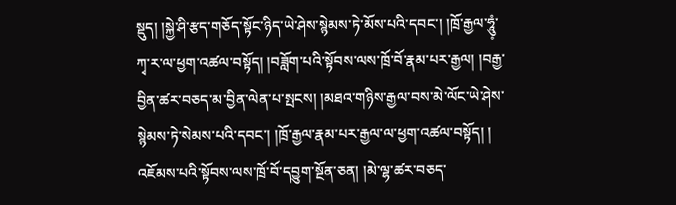སྡུད། །སྐྱེ་ཤི་རྩད་གཅོད་སྟོང་ཉིད་ཡེ་ཤེས་སྙེམས་ཏེ་མོས་པའི་དབང་། །ཁྲོ་རྒྱལ་ཧཱུཾ༷་ཀྭ་ར་ལ་ཕྱག་འཚལ་བསྟོད། །བཟློག་པའི་སྟོབས་ལས་ཁྲོ་བོ་རྣམ་པར་རྒྱལ། །བརྒྱ་བྱིན་ཚར་བཅད་མ་བྱིན་ལེན་པ་སྤངས། །མཐའ་གཉིས་རྒྱལ་བས་མེ་ལོང་ཡེ་ཤེས་སྙེམས་ཏེ་སེམས་པའི་དབང་། །ཁྲོ་རྒྱལ་རྣམ་པར་རྒྱལ་ལ་ཕྱག་འཚལ་བསྟོད། ། འཇོམས་པའི་སྟོབས་ལས་ཁྲོ་བོ་དབྱུག་སྔོན་ཅན། །མེ་ལྷ་ཚར་བཅད་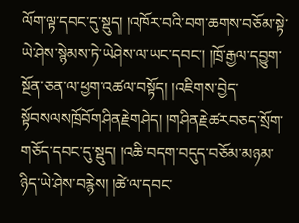ལོག་ལྟ་དབང་དུ་སྡུད། །འཁོར་བའི་བག་ཆགས་བཅོམ་སྟེ་ཡེ་ཤེས་སྙེམས་ཏེ་ཡེཤེས་ལ་ཡང་དབང་། །ཁྲོ་རྒྱལ་དབྱུག་སྔོན་ཅན་ལ་ཕྱག་འཚལ་བསྟོད། །འཇིགས་བྱེད་སྟོབསལསཁྲོབོགཤིནརྗེགཤེད། །གཤིནརྗེཚརབཅད་སྲོག་གཅོད་དབང་དུ་སྡུད། །འཆི་བདག་བདུད་བཅོམ་མཉམ་ཉིད་ཡེ་ཤེས་བརྙེས། །ཚེ་ལ་དབང་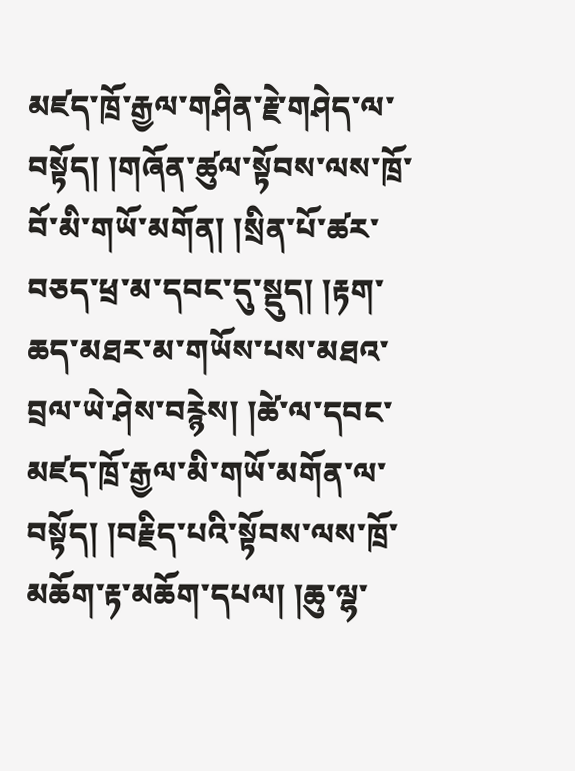མཛད་ཁྲོ་རྒྱལ་གཤིན་རྗེ་གཤེད་ལ་བསྟོད། །གཞོན་ཚུལ་སྟོབས་ལས་ཁྲོ་བོ་མི་གཡོ་མགོན། །སྲིན་པོ་ཚར་བཅད་ཕྲ་མ་དབང་དུ་སྡུད། །རྟག་ཆད་མཐར་མ་གཡོས་པས་མཐའ་བྲལ་ཡེ་ཤེས་བརྙེས། །ཚེ་ལ་དབང་མཛད་ཁྲོ་རྒྱལ་མི་གཡོ་མགོན་ལ་བསྟོད། །བརྗིད་པའི་སྟོབས་ལས་ཁྲོ་མཆོག་རྟ་མཆོག་དཔལ། །ཆུ་ལྷ་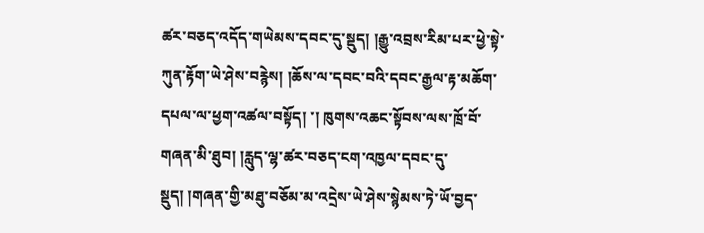ཚར་བཅད་འདོད་གཡེམས་དབང་དུ་སྡུད། །རྒྱུ་འབྲས་རིམ་པར་ཕྱེ་སྟེ་ཀུན་རྟོག་ཡེ་ཤེས་བརྙེས། །ཆོས་ལ་དབང་བའི་དབང་རྒྱལ་རྟ་མཆོག་དཔལ་ལ་ཕྱག་འཚལ་བསྟོད། ་། ཁུགས་འཆང་སྟོབས་ལས་ཁྲོ་བོ་གཞན་མི་ཐུབ། །རླུད་ལྷ་ཚར་བཅད་ངག་འཁྱལ་དབང་དུ་སྡུད། །གཞན་གྱི་མཐུ་བཅོམ་མ་འདྲེས་ཡེ་ཤེས་སྙེམས་ཏེ་ཡོ་བྱད་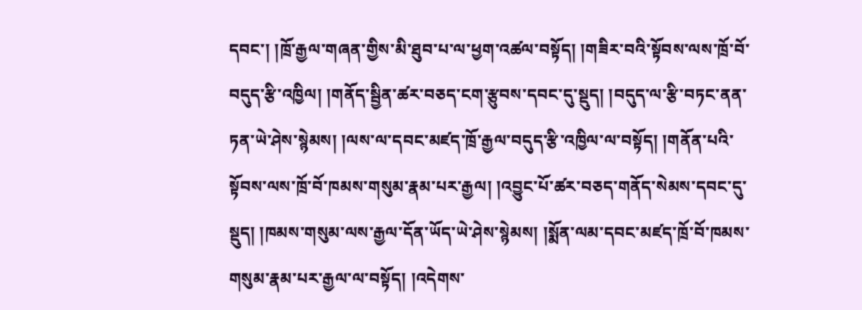དབང་། །ཁྲོ་རྒྱལ་གཞན་གྱིས་མི་ཐུབ་པ་ལ་ཕྱག་འཚལ་བསྟོད། །གཟིར་བའི་སྟོབས་ལས་ཁྲོ་བོ་བདུད་རྩི་འཁྱིལ། །གནོད་སྦྱིན་ཚར་བཅད་ངག་རྩུབས་དབང་དུ་སྡུད། །བདུད་ལ་རྩི་བཏང་ནན་ཏན་ཡེ་ཤེས་སྙེམས། །ལས་ལ་དབང་མཛད་ཁྲོ་རྒྱལ་བདུད་རྩི་འཁྱིལ་ལ་བསྟོད། །གནོན་པའི་སྟོབས་ལས་ཁྲོ་བོ་ཁམས་གསུམ་རྣམ་པར་རྒྱལ། །འབྱུང་པོ་ཚར་བཅད་གནོད་སེམས་དབང་དུ་སྡུད། །ཁམས་གསུམ་ལས་རྒྱལ་དོན་ཡོད་ཡེ་ཤེས་སྙེམས། །སྨོན་ལམ་དབང་མཛད་ཁྲོ་བོ་ཁམས་གསུམ་རྣམ་པར་རྒྱལ་ལ་བསྟོད། །འདེགས་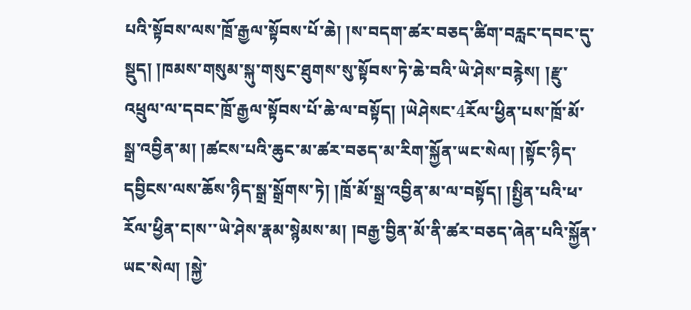པའི་སྟོབས་ལས་ཁྲོ་རྒྱལ་སྟོབས་པོ་ཆེ། །ས་བདག་ཚར་བཅད་ཚིག་བརླང་དབང་དུ་སྡུད། །ཁམས་གསུམ་སྐུ་གསུང་ཐུགས་སུ་སྟོབས་ཏེ་ཆེ་བའི་ཡེ་ཤེས་བརྙེས། །རྫུ་འཕྲུལ་ལ་དབང་ཁྲོ་རྒྱལ་སྟོབས་པོ་ཆེ་ལ་བསྟོད། །ཡེཤེསང་4རོལ་ཕྱིན་པས་ཁྲོ་མོ་སྒྲ་འབྱིན་མ། །ཚངས་པའི་ཆུང་མ་ཚར་བཅད་མ་རིག་སྐྱོན་ཡང་སེལ། །སྟོང་ཉིད་དབྱིངས་ལས་ཆོས་ཉིད་སྒྲ་སྒྲོགས་ཏེ། །ཁྲོ་མོ་སྒྲ་འབྱིན་མ་ལ་བསྟོད། །སྤྱིན་པའི་ཕ་རོལ་ཕྱིན་ང།ས་་ཡེ་ཤེས་རྣམ་སྙེམས་མ། །བརྒྱ་བྱིན་མོ་ནི་ཚར་བཅད་ཞེན་པའི་སྐྱོན་ཡང་སེལ། །སྐྱེ་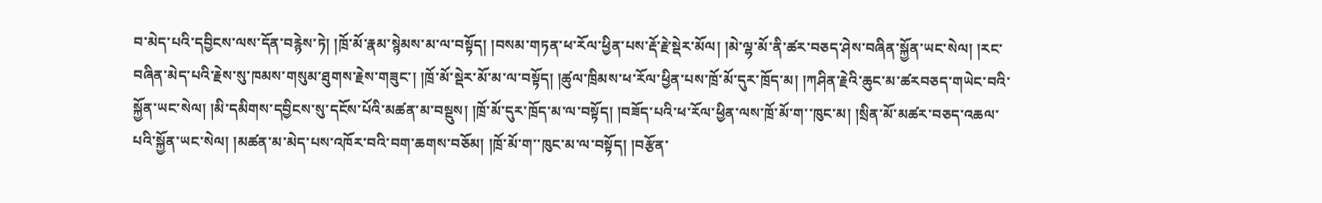བ་མེད་པའི་དབྱིངས་ལས་དོན་བརྙེས་ཏེ། །ཁྲོ་མོ་རྣམ་སྙེམས་མ་ལ་བསྟོད། །བསམ་གཏན་ཕ་རོལ་ཕྱིན་པས་རྡོ་རྗེ་སྡེར་མོལ། །མེ་ལྷ་མོ་ནི་ཚར་བཅད་ཤེས་བཞིན་སྐྱོན་ཡང་སེལ། །རང་བཞིན་མེད་པའི་རྗེས་སུ་ཁམས་གསུམ་ཐུགས་རྗེས་གཟུང་། །ཁྲོ་མོ་སྡེར་མོ་མ་ལ་བསྟོད། །ཚུལ་ཁྲིམས་ཕ་རོལ་ཕྱིན་པས་ཁྲོ་མོ་དུར་ཁྲོད་མ། །ཀཤིན་རྗེའི་ཆུང་མ་ཚརབཅད་གཡེང་བའི་སྐྱོན་ཡང་སེལ། །མི་དམིགས་དབྱིངས་སུ་དངོས་པོའི་མཚན་མ་བསྡུས། །ཁྲོ་མོ་དུར་ཁྲོད་མ་ལ་བསྟོད། །བཟོད་པའི་ཕ་རོལ་ཕྱིན་ལས་ཁྲོ་མོ་ག་་ཁུང་མ། །སྲིན་མོ་མཚར་བཅད་འཆལ་པའི་སྐྱོན་ཡང་སེལ། །མཚན་མ་མེད་པས་འཁོར་བའི་བག་ཆགས་བཅོམ། །ཁྲོ་མོ་ག་་ཁུང་མ་ལ་བསྟོད། །བརྩོན་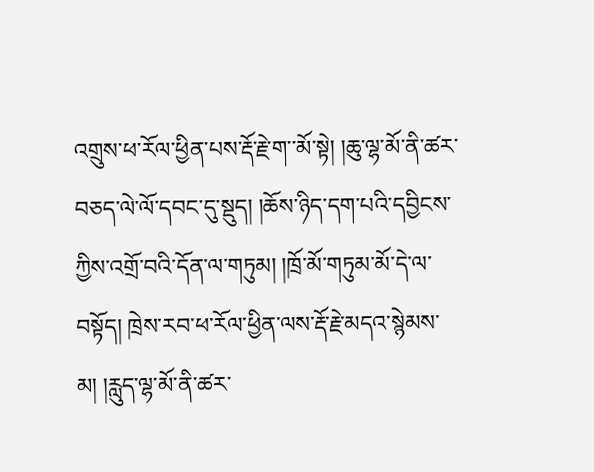འགྲུས་ཕ་རོལ་ཕྱིན་པས་རྡོ་རྗེ་ག་་མོ་སྟེ། །ཆུ་ལྷ་མོ་ནི་ཚར་བཅད་ལེ་ལོ་དབང་དུ་སྡུད། །ཆོས་ཉིད་དག་པའི་དབྱིངས་ཀྱིས་འགྲོ་བའི་དོན་ལ་གཏུམ། །ཁྲོ་མོ་གཏུམ་མོ་དེ་ལ་བསྟོད། ཁྲེས་རབ་ཕ་རོལ་ཕྱིན་ལས་རྡོ་རྗེ་མདའ་སྙེམས་མ། །རླུད་ལྷ་མོ་ནི་ཚར་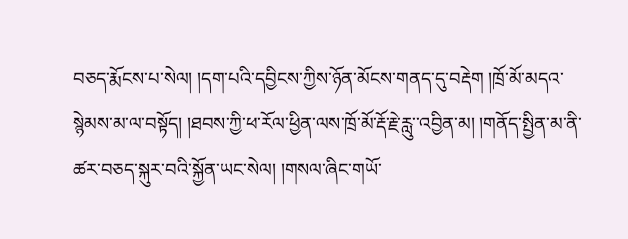བཅད་རྨོངས་པ་སེལ། །དག་པའི་དབྱིངས་ཀྱིས་ཉོན་མོངས་གནད་དུ་བརྡེག །ཁྲོ་མོ་མདའ་སྙེམས་མ་ལ་བསྟོད། །ཐབས་ཀྱི་ཕ་རོལ་ཕྱིན་ལས་ཁྲོ་མོ་རྡོ་རྗེ་རླུ་་འབྱིན་མ། །གནོད་སྤྱིན་མ་ནི་ཚར་བཅད་སྐུར་བའི་སྐྱོན་ཡང་སེལ། །གསལ་ཞིང་གཡོ་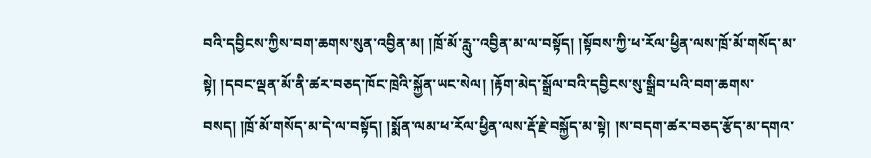བའི་དབྱིངས་ཀྱིས་བག་ཆགས་སུན་འབྱིན་མ། །ཁྲོ་མོ་རླུ་་འབྱིན་མ་ལ་བསྟོད། །སྟོབས་ཀྱི་ཕ་རོལ་ཕྱིན་ལས་ཁྲོ་མོ་གསོད་མ་སྟེ། །དབང་ལྡན་མོ་ནི་ཚར་བཅད་ཁོང་ཁྲེའི་སྐྱོན་ཡང་སེལ། །རྟོག་མེད་སྒྲོལ་བའི་དབྱིངས་སུ་སྒྲིབ་པའི་བག་ཆགས་བསད། །ཁྲོ་མོ་གསོད་མ་དེ་ལ་བསྟོད། །སྨོན་ལམ་ཕ་རོལ་ཕྱིན་ལས་རྡོ་རྗེ་བསྐྱོད་མ་སྟེ། །ས་བདག་ཚར་བཅད་རྩོད་མ་དགའ་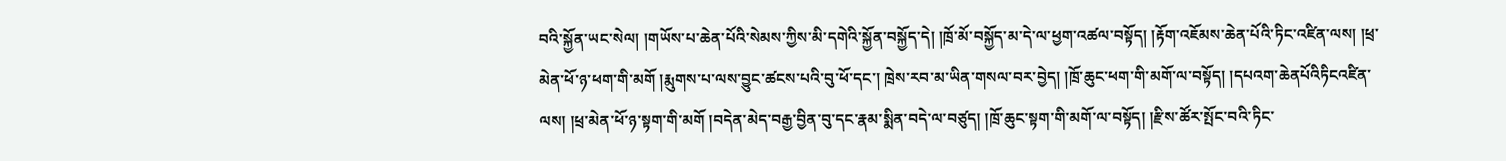བའི་སྐྱོན་ཡང་སེལ། །གཡོས་པ་ཆེན་པོའི་སེམས་ཀྱིས་མི་དགེའི་སྐྱོན་བསྐྱོད་དེ། །ཁྲོ་མོ་བསྐྱོད་མ་དེ་ལ་ཕྱག་འཚལ་བསྟོད། །རྟོག་འཇོམས་ཆེན་པོའི་ཏིང་འཛིན་ལས། །ཕྲ་མེན་ཕོ་ཉ་ཕག་གི་མགོ །རྨུགས་པ་ལས་བྱུང་ཚངས་པའི་བུ་ཕོ་དང་། ཁྲེས་རབ་མ་ཡིན་གསལ་བར་བྱེད། །ཁྲོ་ཆུང་ཕག་གི་མགོ་ལ་བསྟོད། །དཔའག་ཆེནཔོའིཏིངའཛིན་ལས། །ཕྲ་མེན་ཕོ་ཉ་སྟག་གི་མགོ །བདེན་མེད་བརྒྱ་བྱིན་བུ་དང་རྣམ་སྨིན་བདེ་ལ་བཙུད། །ཁྲོ་ཆུང་སྟག་གི་མགོ་ལ་བསྟོད། །རྫིས་ཚོར་སྤོང་བའི་ཏིང་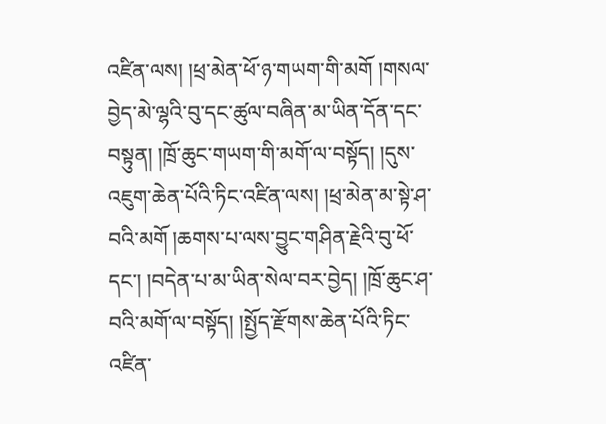འཛིན་ལས། །ཕྲ་མེན་ཕོ་ཉ་གཡག་གི་མགོ །གསལ་བྱེད་མེ་ལྷའི་བུ་དང་ཚུལ་བཞིན་མ་ཡིན་དོན་དང་བསྟུན། །ཁྲོ་ཆུང་གཡག་གི་མགོ་ལ་བསྟོད། །དུས་འཇུག་ཆེན་པོའི་ཏིང་འཛིན་ལས། །ཕྲ་མེན་མ་སྟེ་ཤ་བའི་མགོ །ཆགས་པ་ལས་བྱུང་གཤིན་རྗེའི་བུ་ཕོ་དང་། །བདེན་པ་མ་ཡིན་སེལ་བར་བྱེད། །ཁྲོ་ཆུང་ཤ་བའི་མགོ་ལ་བསྟོད། །སྤྱོད་རྫོགས་ཆེན་པོའི་ཏིང་འཛིན་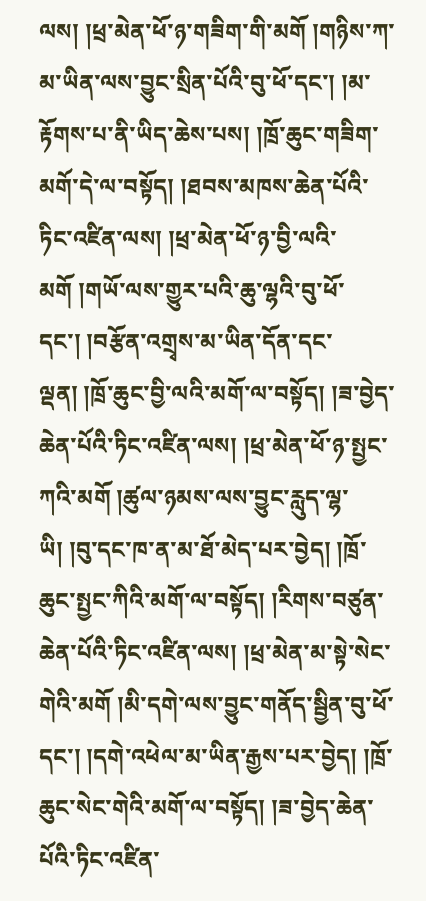ལས། །ཕྲ་མེན་ཕོ་ཉ་གཟིག་གི་མགོ །གཉིས་ཀ་མ་ཡིན་ལས་བྱུང་སྲིན་པོའི་བུ་ཕོ་དང་། །མ་རྟོགས་པ་ནི་ཡིད་ཆེས་པས། །ཁྲོ་ཆུང་གཟིག་མགོ་དེ་ལ་བསྟོད། །ཐབས་མཁས་ཆེན་པོའི་ཏིང་འཛིན་ལས། །ཕྲ་མེན་ཕོ་ཉ་བྱི་ལའི་མགོ །གཡོ་ལས་གྱུར་པའི་ཆུ་ལྷའི་བུ་ཕོ་དང་། །བརྩོན་འགྲྭས་མ་ཡིན་དོན་དང་ལྡན། །ཁྲོ་ཆུང་བྱི་ལའི་མགོ་ལ་བསྟོད། །ཟ་བྱེད་ཆེན་པོའི་ཏིང་འཛིན་ལས། །ཕྲ་མེན་ཕོ་ཉ་སྤྱང་ཀའི་མགོ །ཚུལ་ཉམས་ལས་བྱུང་རླུད་ལྷ་ཡི། །བུ་དང་ཁ་ན་མ་ཐོ་མེད་པར་བྱེད། །ཁྲོ་ཆུང་སྤྱང་ཀིའི་མགོ་ལ་བསྟོད། །རིགས་བཙུན་ཆེན་པོའི་ཏིང་འཛིན་ལས། །ཕྲ་མེན་མ་སྟེ་སེང་གེའི་མགོ །མི་དགེ་ལས་བྱུང་གནོད་སྦྱིན་བུ་ཕོ་དང་། །དགེ་འཕེལ་མ་ཡིན་རྒྱས་པར་བྱེད། །ཁྲོ་ཆུང་སེང་གེའི་མགོ་ལ་བསྟོད། །ཟ་བྱེད་ཆེན་པོའི་ཏིང་འཛིན་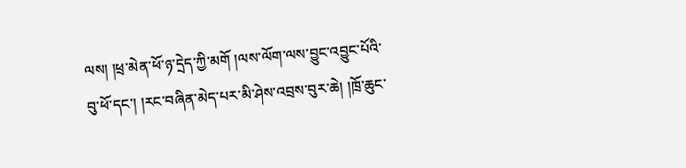ལས། །ཕྲ་མེན་ཕོ་ཉ་དྲེད་ཀྱི་མགོ །ལས་ལོག་ལས་བྱུང་འབྱུང་པོའི་བུ་ཕོ་དང་། །རང་བཞིན་མེད་པར་མི་ཤེས་འབྲས་བུར་ཆེ། །ཁྲོ་ཆུང་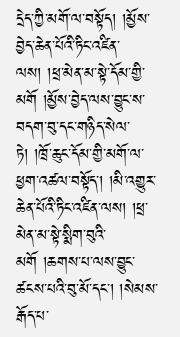དྲེད་ཀྱི་མགོ་ལ་བསྟོད། །མྱོས་བྱེད་ཆེན་པོའི་ཏིང་འཛིན་ལས། །ཕྲ་མེན་མ་སྟེ་དོམ་གྱི་མགོ །མྱོས་བྱེད་ལས་བྱུང་ས་བདག་བུ་དང་གཉིད་སེལ་ཏེ། །ཁྲོ་ཆུང་དོམ་གྱི་མགོ་ལ་ཕྱག་འཚལ་བསྟོད་། །མི་འགྱུར་ཆེན་པོའི་ཏིང་འཛིན་ལས། །ཕྲ་མེན་མ་སྟེ་སྨིག་བུའི་མགོ །ཆགས་པ་ལས་བྱུང་ཚངས་པའི་བུ་མོ་དང་། །སེམས་རྒོད་པ་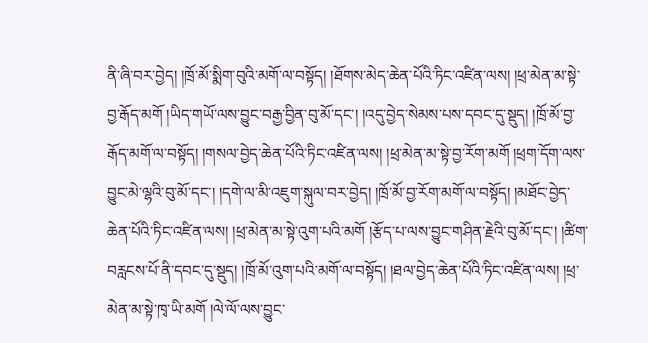ནི་ཞི་བར་བྱེད། །ཁྲོ་མོ་སྨིག་བུའི་མགོ་ལ་བསྟོད། །ཐོགས་མེད་ཆེན་པོའི་ཏིང་འཛིན་ལས། །ཕྲ་མེན་མ་སྟེ་བྱ་རྒོད་མགོ །ཡིད་གཡོ་ལས་བྱུང་བརྒྱ་བྱིན་བུ་མོ་དང་། །འདུ་བྱེད་སེམས་པས་དབང་དུ་སྡུད། །ཁྲོ་མོ་བྱ་རྒོད་མགོ་ལ་བསྟོད། །གསལ་བྱེད་ཆེན་པོའི་ཏིང་འཛིན་ལས། །ཕྲ་མེན་མ་སྟེ་བྱ་རོག་མགོ །ཕྲག་དོག་ལས་བྱུང་མེ་ལྷའི་བུ་མོ་དང་། །དགེ་ལ་མི་འཇུག་སྐུལ་བར་བྱེད། །ཁྲོ་མོ་བྱ་རོག་མགོ་ལ་བསྟོད། །མཐོང་བྱེད་ཆེན་པོའི་ཏིང་འཛིན་ལས། །ཕྲ་མེན་མ་སྟེ་འུག་པའི་མགོ །རྩོད་པ་ལས་བྱུང་གཤིན་རྗེའི་བུ་མོ་དང་། །ཚིག་བརླངས་པོ་ནི་དབང་དུ་སྡུད། །ཁྲོ་མོ་འུག་པའི་མགོ་ལ་བསྟོད། །ཐལ་བྱེད་ཆེན་པོའི་ཏིང་འཛིན་ལས། །ཕྲ་མེན་མ་སྟེ་ཁྭ་ཡི་མགོ །ལེ་ལོ་ལས་བྱུང་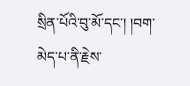སྲིན་པོའི་བུ་མོ་དང་། །བག་མེད་པ་ནི་རྗེས་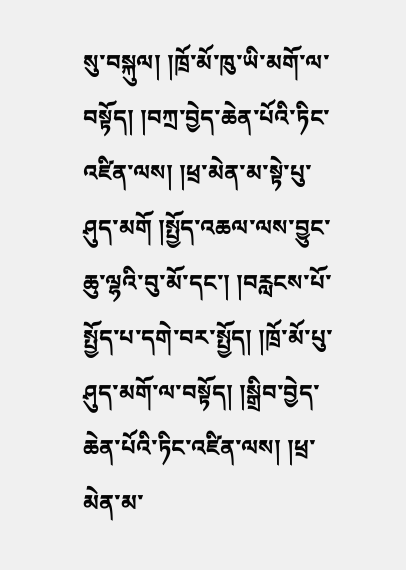སུ་བསྐུལ། །ཁྲོ་མོ་ཁུ་ཡི་མགོ་ལ་བསྟོད། །བཀྲ་བྱེད་ཆེན་པོའི་ཏིང་འཛིན་ལས། །ཕྲ་མེན་མ་སྟེ་པུ་ཤུད་མགོ །སྤྱོད་འཆལ་ལས་བྱུང་ཆུ་ལྷའི་བུ་མོ་དང་། །བརླངས་པོ་སྤྱོད་པ་དགེ་བར་སྤྱོད། །ཁྲོ་མོ་པུ་ཤུད་མགོ་ལ་བསྟོད། །སྒྲིབ་བྱེད་ཆེན་པོའི་ཏིང་འཛིན་ལས། །ཕྲ་མེན་མ་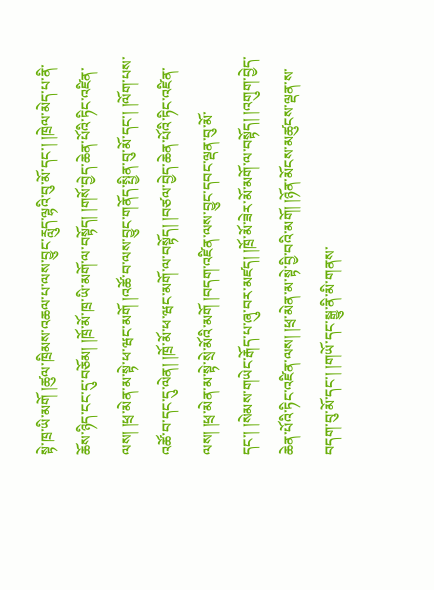སྟེ་ཁྲ་ཡི་མགོ །ཚུལ་ཁྲིམས་འཆལ་པ་ལས་བྱུང་རླུད་ལྷའི་བུ་མོ་དང་། །ཁྲེལ་མེད་པ་ནི་ཆོས་ཉིད་ངང་དུ་བཅོམ། །ཁྲོ་མོ་ཁྲ་ཡི་མགོ་ལ་བསྟོད། །གསོ་བྱེད་ཆེན་པོའི་ཏིང་འཛིན་ལས། །ཕྲ་མེན་མ་སྟེ་ཕ་ཝང་མགོ །འཚོ་བ་ལས་བྱུང་གནོད་སྤྱིན་བུ་མོ་དང་། །ལོག་པས་འཚོ་བ་དང་དུ་ལེན། །ཁྲོ་མོ་ཕ་ཝང་མགོ་ལ་བསྟོད། །བཙལ་བྱེད་ཆེན་པོའི་ཏིང་འཛིན་ལས། །ཕྲ་མེན་མ་སྟེ་སྲེ་མོའི་མགོ །བདག་འཛིན་ལས་བྱུང་དབང་ལྡན་བུ་མོ་དང་། །སེམས་གཡེང་རྒོད་པ་ཞུ་བར་མཛད། །ཁྲོ་མོ་ཟེར་མོ་མགོ་ལ་བསྟོད། །འགུག་བྱེད་ཆེན་པོའི་ཏིང་འཛིན་ལས། །ཕྲ་མེན་མ་སྟེ་བྱི་བའི་མགོ། །ཉོན་མོངས་མཚུངས་ལྡན་ས་བདག་བུ་མོ་དང་། །གཡོ་དང་སྒྱུ་ནི་མི་གནས་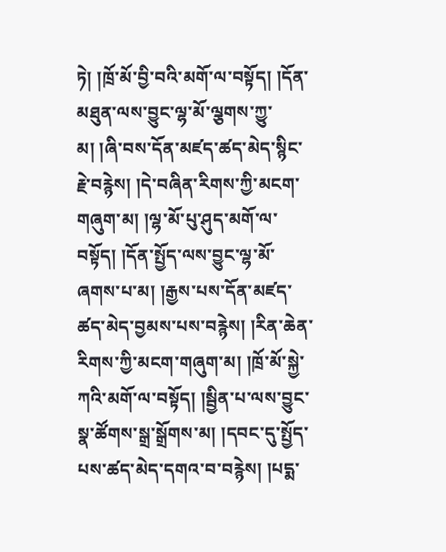ཏེ། །ཁྲོ་མོ་བྱི་བའི་མགོ་ལ་བསྟོད། །དོན་མཐུན་ལས་བྱུང་ལྷ་མོ་ལྕགས་ཀྱུ་མ། །ཞི་བས་དོན་མཛད་ཚད་མེད་སྙིང་རྗེ་བརྙེས། །དེ་བཞིན་རིགས་ཀྱི་མངག་གཞུག་མ། །ལྷ་མོ་པུ་ཤུད་མགོ་ལ་བསྟོད། །དོན་སྤྱོད་ལས་བྱུང་ལྷ་མོ་ཞགས་པ་མ། །རྒྱས་པས་དོན་མཛད་ཚད་མེད་བྱམས་པས་བརྙེས། །རིན་ཆེན་རིགས་ཀྱི་མངག་གཞུག་མ། །ཁྲོ་མོ་སྐྱེ་ཀའི་མགོ་ལ་བསྟོད། །སྦྱིན་པ་ལས་བྱུང་སྣ་ཚོགས་སྒྲ་སྒྲོགས་མ། །དབང་དུ་སྤྱོད་པས་ཚད་མེད་དགའ་བ་བརྙེས། །པདྨ་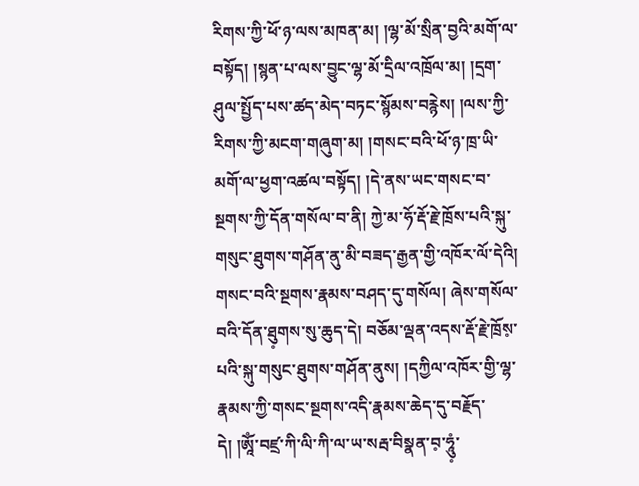རིགས་ཀྱི་ཕོ་ཉ་ལས་མཁན་མ། །ལྷ་མོ་སྲིན་བྱའི་མགོ་ལ་བསྟོད། །སྙན་པ་ལས་བྱུང་ལྷ་མོ་དྲིལ་འཁྲོལ་མ། །དྲག་ཤུལ་སྤྱོད་པས་ཚད་མེད་བཏང་སྙོམས་བརྙེས། །ལས་ཀྱི་རིགས་ཀྱི་མངག་གཞུག་མ། །གསང་བའི་ཕོ་ཉ་ཁྲ་ཡི་མགོ་ལ་ཕྱག་འཚལ་བསྟོད། །དེ་ནས་ཡང་གསང་བ་སྔགས་ཀྱི་དོན་གསོལ་བ་ནི། ཀྱེ་མ་ཧོ་རྡོ་རྗེ་ཁྲོས་པའི་སྐུ་གསུང་ཐུགས་གཤོན་ནུ་མི་བཟད་རྒྱན་གྱི་འཁོར་ལོ་དེའི། གསང་བའི་སྔགས་རྣམས་བཤད་དུ་གསོལ། ཞེས་གསོལ་བའི་དོན་ཐུ༷གས་སུ་ཆུད་དེ། བཅོམ་ལྡན་འདས་རྡོ་རྗེ་ཁྲོས༷་པའི་སྐུ་གསུང་ཐུགས་གཤོན་ནུས། །དཀྱིལ་འཁོར་གྱི་ལྷ་རྣམས་ཀྱི་གསང་སྔགས་འདི་རྣམས་ཆེད་དུ་བརྗོད་དེ། །ཨཱོཾ་བཛྲ་ཀི་ལི་ཀི་ལ་ཡ་སརྦ་བིསྣན་བ༷་ཧཱུཾ༷་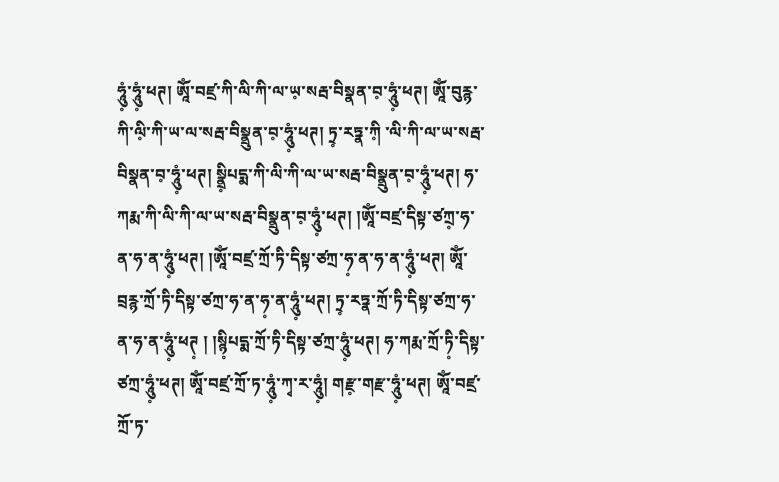ཧཱུཾ༷་ཧཱུཾ༷་ཕཊ། ཨཱོཾ་བཛྲ་ཀི་ལི་ཀི་ལ་ཡ༷་སརྦ་བིསྣན་བ༷་ཧཱུཾ༷་ཕཊ། ཨཱོཾ་བུརྙ་ཀི་ལི༷་ཀི་ཡ་ལ་སརྦ་བིསྣྲུན་བ༷་ཧཱུཾ༷་ཕཊ། ཏྲ༷་རཏྣ་ཀི༷ ་ལི་ཀི་ལ་ཡ་སརྦ་བིསྣན་བ༷་ཧཱུཾ༷་ཕཊ། སྣྲི༷པདྨ་ཀི་ལི་ཀི་ལ་ཡ་སརྦ་བིསྣྲུན་བ༷་ཧཱུཾ༷་ཕཊ། ཧ་ཀརྨ་ཀི་ལི་ཀི་ལ་ཡ་སརྦ་བིསྣྲུན་བ༷་ཧཱུཾ༷་ཕཊ། །ཨཱོཾ་བཛྲ་དིསྟ་ཙཀྲ༷་ཧ་ན་ཧ་ན་ཧཱུཾ༷་ཕཊ། །ཨཱོཾ་བཛྲ་ཀྲོ་ཏི་དིསྟ་ཙཀྲ་ཧ༷་ན་ཧ་ན་ཧཱུཾ༷་ཕཊ། ཨཱོཾ་བྲརྙ་ཀྲོ་ཏི་དིསྟ་ཙཀྲ་ཧ་ན་ཧ༷་ན་ཧཱུཾ༷་ཕཊ། ཏྲ༷་རཏྣ་ཀྲོ་ཏི་དིསྟ་ཙཀྲ་ཧ་ན་ཧ་ན་ཧཱུཾ༷་ཕཊ༷ ། །སྙི༷པདྨ་ཀྲོ་ཏི་དིསྟ་ཙཀྲ་ཧཱུཾ༷་ཕཊ། ཧ་ཀརྨ་ཀྲོ་ཏི༷་དིསྟ་ཙཀྲ་ཧཱུཾ༷་ཕཊ། ཨཱོཾ་བཛྲ་ཀྲོ་ཏ་ཧཱུཾ༷་ཀྭ་ར་ཧཱུཾ༷། གརྫ༷་གརྫ་ཧཱུཾ༷་ཕཊ། ཨཱོཾ་བཛྲ་ཀྲོ་ཏ་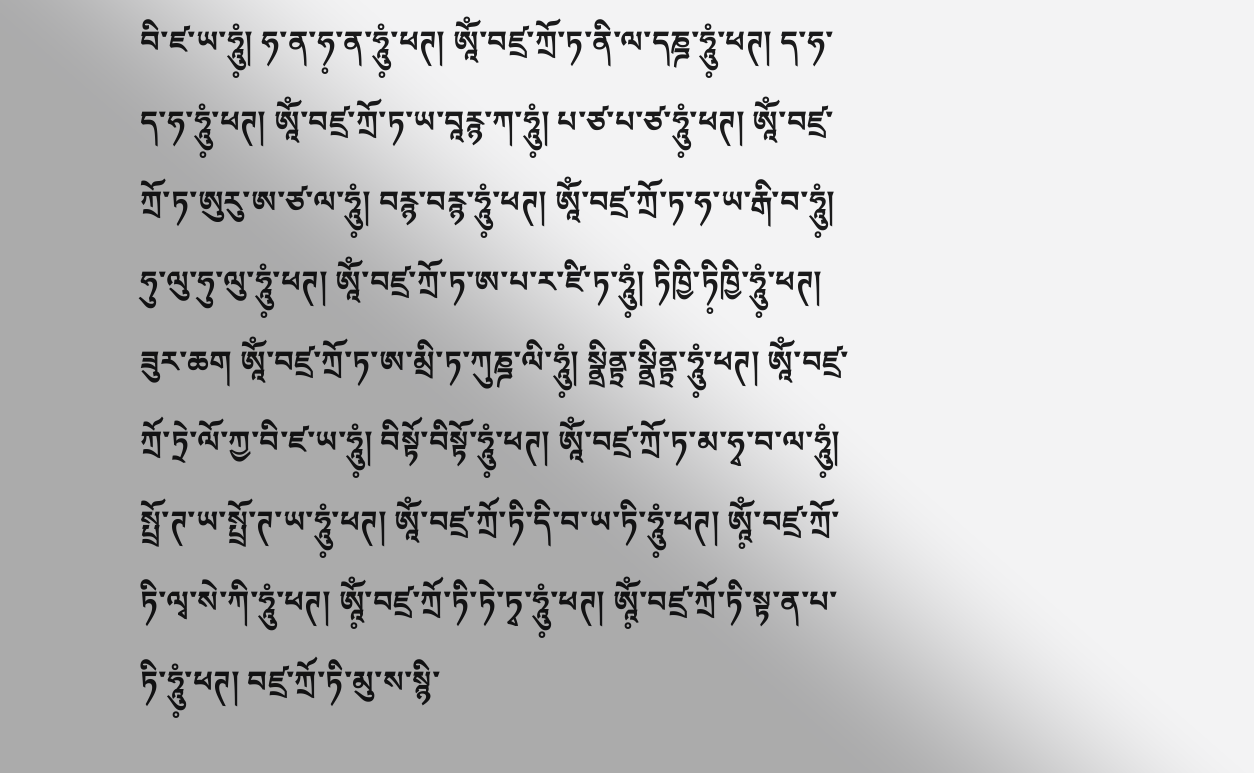བི་ཛ་ཡ་ཧཱུཾ༷། ཧ་ན་ཧ༷་ན་ཧཱུཾ༷་ཕཊ། ཨཱོཾ་བཛྲ་ཀྲོ་ཏ་ནི་ལ་དཎྜ་ཧཱུཾ༷་ཕཊ། ད་ཧ་ད་ཧ་ཧཱུཾ༷་ཕཊ། ཨཱོཾ་བཛྲ་ཀྲོ་ཏ་ཡ་བཱརྙ་ཀ་ཧཱུཾ༷། པ་ཙ་པ་ཙ་ཧཱུཾ༷་ཕཊ། ཨཱོཾ་བཛྲ་ཀྲོ་ཏ་ཨུརུ་ཨ་ཙ་ལ་ཧཱུཾ༷། བརྙ་བརྙ་ཧཱུཾ༷་ཕཊ། ཨཱོཾ་བཛྲ་ཀྲོ་ཏ་ཧ་ཡ་རྒི་བ་ཧཱུཾ༷། ཧུ་ལུ་ཧུ་ལུ་ཧཱུཾ༷་ཕཊ། ཨཱོཾ་བཛྲ་ཀྲོ་ཏ་ཨ་པ་ར་ཛི་ཏ་ཧཱུཾ༷། ཏིཁྱི་ཏི༷ཁྱི་ཧཱུཾ༷་ཕཊ། ཟུར་ཆག ཨཱོཾ་བཛྲ་ཀྲོ་ཏ་ཨ་མྲི་ཏ་ཀུཎྜ་ལི་ཧཱུཾ༷། སྣྲིནྟྲ་སྣྲིནྟྲ་ཧཱུཾ༷་ཕཊ། ཨཱོཾ་བཛྲ་ཀྲོ་ཏྲེ་ལོ་ཀྱ་བི་ཛ་ཡ་ཧཱུཾ༷། བིསྟོ་བིསྟོ་ཧཱུཾ༷་ཕཊ། ཨཱོཾ་བཛྲ་ཀྲོ་ཏ་མ་ཧྭ་བ་ལ་ཧཱུཾ༷། སྤྲོ་ཊ་ཡ་སྤྲོ་ཊ་ཡ་ཧཱུཾ༷་ཕཊ། ཨཱོཾ་བཛྲ་ཀྲོ་ཏི་དི་བ་ཡ་ཏི་ཧཱུཾ༷་ཕཊ། ཨཱོཾ༷་བཛྲ་ཀྲོ་ཏི་ལྭ་སེ་ཀི་ཧཱུཾ་ཕཊ། ཨཱོཾ༷་བཛྲ་ཀྲོ་ཏི་ཏེ་ཏྭ་ཧཱུཾ༷་ཕཊ། ཨཱོཾ༷་བཛྲ་ཀྲོ་ཏི་སྟ་ན་པ་ཏི་ཧཱུཾ༷་ཕཊ། བཛྲ་ཀྲོ་ཏི་མུ་ས་སྙི་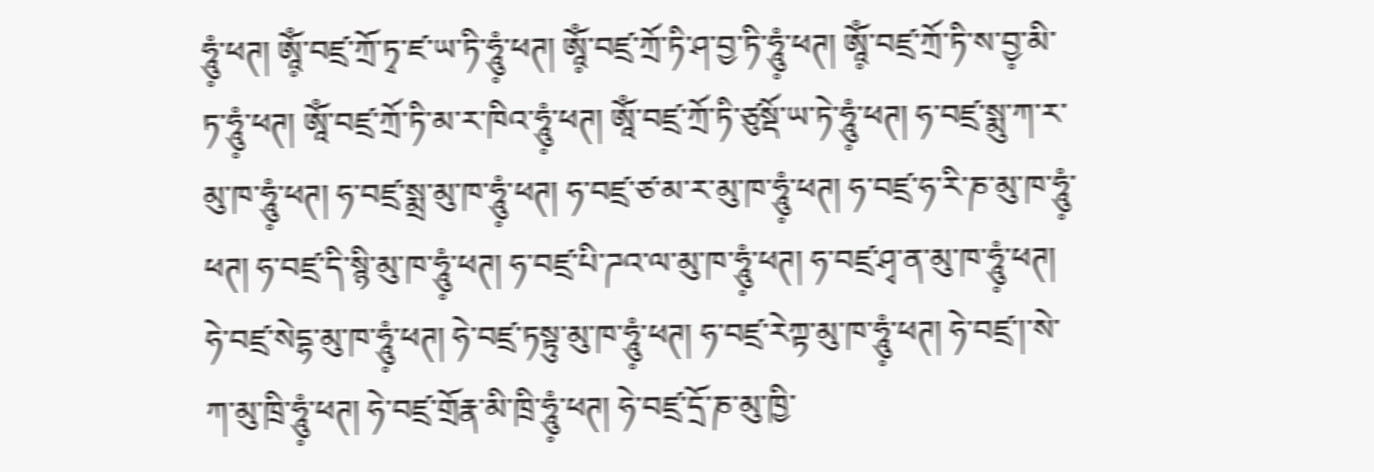ཧཱུཾ༷་ཕཊ། ཨཱོཾ༷་བཛྲ་ཀྲོ་ཏྭ་ཛ་ཡ་ཏི་ཧཱུཾ༷་ཕཊ། ཨཱོཾ༷་བཛྲ་ཀྲོ་ཏི་ཤ་བྱ་ཏི་ཧཱུཾ༷་ཕཊ། ཨཱོཾ༷་བཛྲ་ཀྲོ་ཏི་ས་བྱ༷་མི་ཏ་ཧཱུཾ༷་ཕཊ། ཨཱོཾ་བཛྲ་ཀྲོ་ཏི་མ་ར་ཁིའ་ཧཱུཾ༷་ཕཊ། ཨཱོཾ་བཛྲ་ཀྲོ་ཏི་ཙུསྡོ་ཡ་ཏེ་ཧཱུཾ༷་ཕཊ། ཧ་བཛྲ་སྨུ་ཀ་ར་མུ་ཁ་ཧཱུཾ༷་ཕཊ། ཧ་བཛྲ་སྨྲ་མུ་ཁ་ཧཱུཾ༷་ཕཊ། ཧ་བཛྲ་ཙ་མ་ར་མུ་ཁ་ཧཱུཾ༷་ཕཊ། ཧ་བཛྲ་ཧ་རི་ཎ་མུ་ཁ་ཧཱུཾ༷་ཕཊ། ཧ་བཛྲ་དི་སྙི་མུ་ཁ་ཧཱུཾ༷་ཕཊ། ཧ་བཛྲ་པི་ཌའ་ལ་མུ་ཁ་ཧཱུཾ༷་ཕཊ། ཧ་བཛྲ་ཤྭ་ན་མུ་ཁ་ཧཱུཾ༷་ཕཊ། ཧེ་བཛྲ་སེདྷ་མུ་ཁ་ཧཱུཾ༷་ཕཊ། ཧེ་བཛྲ་ཏསྟུ་མུ་ཁ་ཧཱུཾ༷་ཕཊ། ཧ་བཛྲ་རེཀྟ་མུ་ཁ་ཧཱུཾ༷་ཕཊ། ཧེ་བཛྲ་།་སེ་ཀ་མུ་ཁྲི་ཧཱུཾ༷་ཕཊ། ཧེ་བཛྲ་གྲོརྣ་མི་ཁྲི་ཧཱུཾ༷་ཕཊ། ཧེ་བཛྲ་དྲོ་ཎ་མུ་ཁྱི་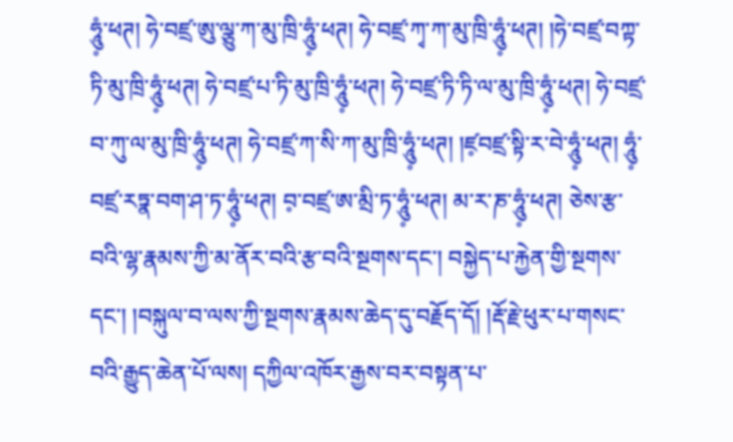ཧཱུཾ༷་ཕཊ། ཧེ་བཛྲ་ཨུ་ལྕུ་ཀ་མུ་ཁྲི་ཧཱུཾ༷་ཕཊ། ཧེ་བཛྲ་ཀྭ་ཀ་མུ་ཁྲི་ཧཱུཾ༷་ཕཊ། །ཧེ་བཛྲ་བཀྟ་ཏི་མུ་ཁྲི་ཧཱུཾ༷་ཕཊ། ཧེ་བཛྲ་པ་ཏི་མུ་ཁྲི་ཧཱུཾ༷་ཕཊ། ཧེ་བཛྲ་ཏི་ཏི་ལ་མུ་ཁྲི་ཧཱུཾ༷་ཕཊ། ཧེ་བཛྲ་བ་ཀུ་ལ་མུ་ཁྲི་ཧཱུཾ༷་ཕཊ། ཧེ་བཛྲ་ཀ་སི་ཀ་མུ་ཁྲི་ཧཱུཾ༷་ཕཊ། །ཛ༷བཛྲ་སྟི་ར་བེ་ཧཱུཾ༷་ཕཊ། ཧཱུཾ༷་བཛྲ་རཏྣ་བག་ཤ་ཏ་ཧཱུཾ༷་ཕཊ། བ༷་བཛྲ་ཨ་མྲི་ཏ་ཧཱུཾ༷་ཕཊ། མ་ར་ཎ་ཧཱུཾ༷་ཕཊ། ཅེས་རྩ་བའི་ལྷ་རྣམས་ཀྱི་མ་ནོར་བའི་རྩ་བའི་སྔགས་དང་། བསྐྱེད་པ་རྐྱེན་གྱི་སྔགས་དང་། །བསྐུལ་བ་ལས་ཀྱི་སྔགས་རྣམས་ཆེད་དུ་བརྗོད་དོ། །རྡོ་རྗེ་ཕུར་པ་གསང་བའི་རྒྱུད་ཆེན་པོ་ལས། དཀྱིལ་འཁོར་རྒྱས་བར་བསྟན་པ་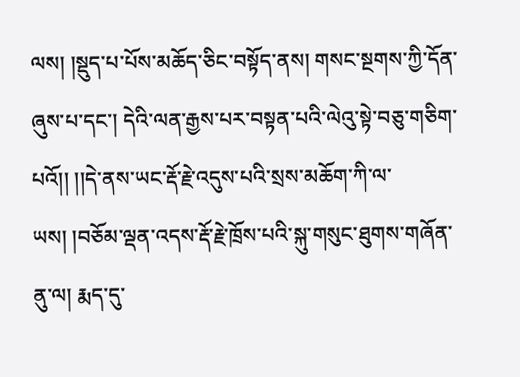ལས། །སྡུད་པ་པོས་མཆོད་ཅིང་བསྟོད་ནས། གསང་སྔགས་ཀྱི་དོན་ཞུས་པ་དང་། དེའི་ལན་རྒྱས་པར་བསྟན་པའི་ལེའུ་སྟེ་བཅུ་གཅིག་པའོ།། །།དེ་ནས་ཡང་རྡོ་རྗེ་འདུས་པའི་སྲས་མཆོག་ཀི་ལ་ཡས། །བཅོམ་ལྡན་འདས་རྡོ་རྗེ་ཁྲོས་པའི་སྐུ་གསུང་ཐུགས་གཞོན་ནུ་ལ། རྨད་དུ་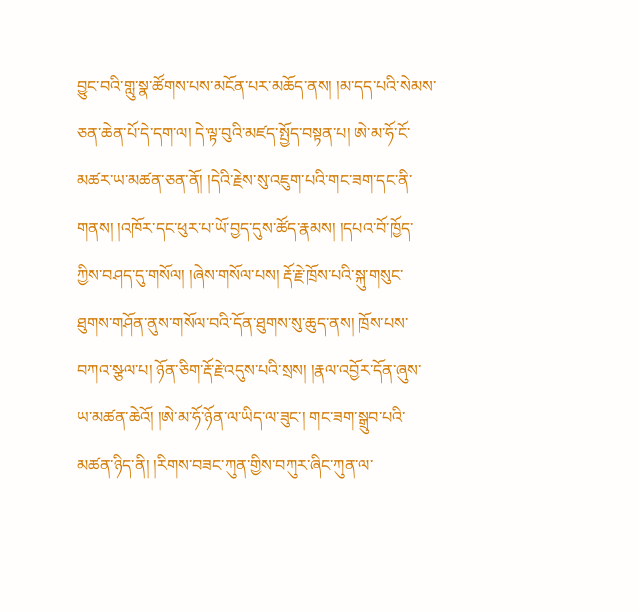བྱུང་བའི་གླུ་སྣ་ཚོགས་པས་མངོན་པར་མཆོད་ནས། །མ་དད་པའི་སེམས་ཅན་ཆེན་པོ་དེ་དག་ལ། དེ་ལྟ་བུའི་མཛད་སྤྱོད་བསྟན་པ། ཨེ་མ་ཧོ་ངོ་མཚར་ཡ་མཚན་ཅན་ནོ། །དེའི་རྗེས་སུ་འཇུག་པའི་གང་ཟག་དང་ནི་གནས། །འཁོར་དང་ཕུར་པ་ཡོ་བྱད་དུས་ཚོད་རྣམས། །དཔའ་བོ་ཁྱོད་ཀྱིས་བཤད་དུ་གསོལ། །ཞེས་གསོལ་པས། རྡོ་རྗེ་ཁྲོས་པའི་སྐུ་གསུང་ཐུགས་གཤོན་ནུས་གསོལ་བའི་དོན་ཐུགས་སུ་ཆུད་ནས། ཁྲོས་པས་བཀའ་སྩལ་པ། ཉོན་ཅིག་རྡོ་རྗེ་འདུས་པའི་སྲས། །རྣལ་འབྱོར་དོན་ཞུས་ཡ་མཚན་ཆེའོ། །ཨེ་མ་ཧོ་ཉོན་ལ་ཡིད་ལ་ཟུང་། གང་ཟག་སྒྲུབ་པའི་མཚན་ཉིད་ནི། །རིགས་བཟང་ཀུན་གྱིས་བཀུར་ཞིང་ཀུན་ལ་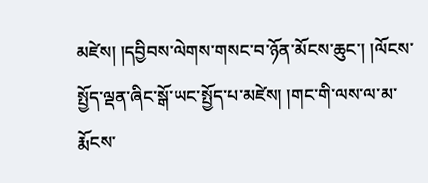མཛེས། །དབྱིབས་ལེགས་གསང་བ་ཉོན་མོངས་ཆུང་། །ལོངས་སྤྱོད་ལྡན་ཞིང་སྒོ་ཡང་སྤྱོད་པ་མཛེས། །གང་གི་ལས་ལ་མ་རྨོངས་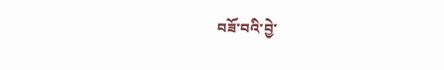བཟོ་བའི་བྱེ་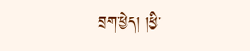བྲག་ཕྱེད། །ཕྱི་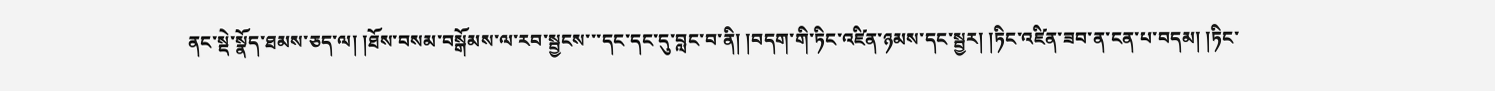ནང་སྡེ་སྣོད་ཐམས་ཅད་ལ། །ཐོས་བསམ་བསྒོམས་ལ་རབ་སྦྱངས་་་དང་དང་དུ་བླང་བ་ནི། །བདག་གི་ཏིང་འཛིན་ཉམས་དང་སྦྱར། །ཏིང་འཛིན་ཟབ་ན་ངན་པ་བདམ། །ཏིང་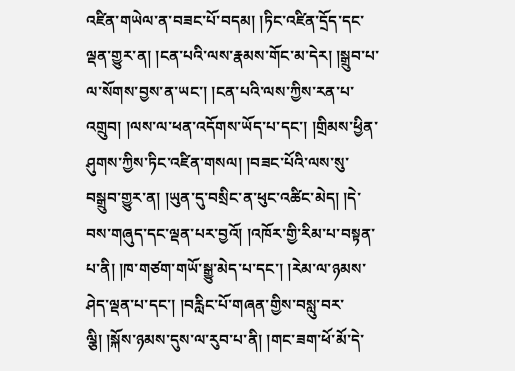འཛིན་གཡེལ་ན་བཟང་པོ་བདམ། །ཏིང་འཛིན་དྲོད་དང་ལྡན་གྱུར་ན། །ངན་པའི་ལས་རྣམས་གོང་མ་དེར། །སྒྲུབ་པ་ལ་སོགས་བྱས་ན་ཡང་། །ངན་པའི་ལས་ཀྱིས་རན་པ་འགྲུབ། །ལས་ལ་ཕན་འདོགས་ཡོད་པ་དང་། །གྲིམས་ཕྱིན་ཤུགས་ཀྱིས་ཏིང་འཛིན་གསལ། །བཟང་པོའི་ལས་སུ་བསྒྲུབ་གྱུར་ན། །ཡུན་དུ་བསྲིང་ན་ཕུང་འཚིང་མེད། །དེ་བས་གཞུད་དང་ལྡན་པར་བྱའོ། །འཁོར་གྱི་རིམ་པ་བསྟན་པ་ནི། །ཁ་གཙག་གཡོ་སྒྱུ་མེད་པ་དང་། །རེམ་ལ་ཉམས་ཤེད་ལྡན་པ་དང་། །བརླིང་པོ་གཞན་གྱིས་བསླུ་བར་ལྕི། །སྐོས་ཉམས་དུས་ལ་རུབ་པ་ནི། །གང་ཟག་ཕོ་མོ་དེ་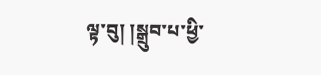ལྟ་བུ། །སྒྲུབ་པ་ཕྱི་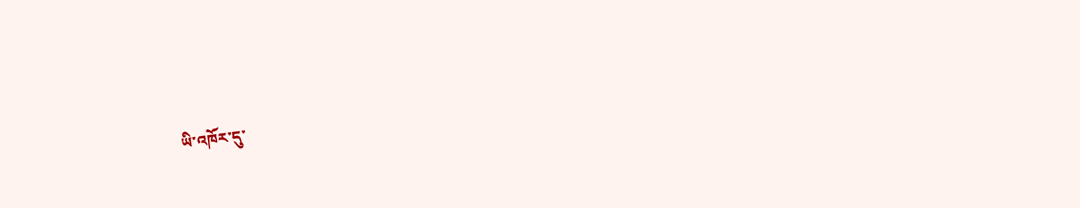ཡི་འཁོར་དུ་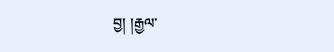བྱ། །རྒྱལ་